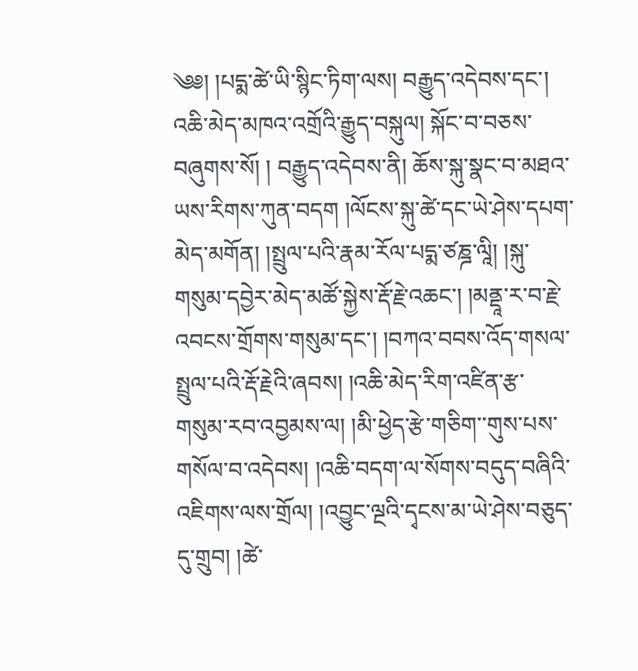༄༅། །པདྨ་ཚེ་ཡི་སྙིང་ཏིག་ལས། བརྒྱུད་འདེབས་དང་། འཆི་མེད་མཁའ་འགྲོའི་རྒྱུད་བསྐུལ། སྐོང་བ་བཅས་བཞུགས་སོ། ། བརྒྱུད་འདེབས་ནི། ཆོས་སྐུ་སྣང་བ་མཐའ་ཡས་རིགས་ཀུན་བདག །ལོངས་སྐུ་ཚེ་དང་ཡེ་ཤེས་དཔག་མེད་མགོན། །སྤྲུལ་པའི་རྣམ་རོལ་པདྨ་ཙཎྜ་ལཱི། །སྐུ་གསུམ་དབྱེར་མེད་མཚོ་སྐྱེས་རྡོ་རྗེ་འཆང་། །མནྡཱ་ར་བ་རྗེ་འབངས་གྲོགས་གསུམ་དང་། །བཀའ་བབས་འོད་གསལ་སྤྲུལ་པའི་རྡོ་རྗེའི་ཞབས། །འཆི་མེད་རིག་འཛིན་རྩ་གསུམ་རབ་འབྱམས་ལ། །མི་ཕྱེད་རྩེ་གཅིག་་གུས་པས་གསོལ་བ་འདེབས། །འཆི་བདག་ལ་སོགས་བདུད་བཞིའི་འཇིགས་ལས་གྲོལ། །འབྱུང་ལྔའི་དྭངས་མ་ཡེ་ཤེས་བཅུད་དུ་གྲུབ། །ཚེ་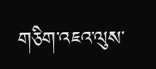གཅིག་འཇའ་ལུས་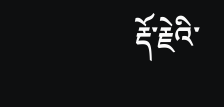རྡོ་རྗེའི་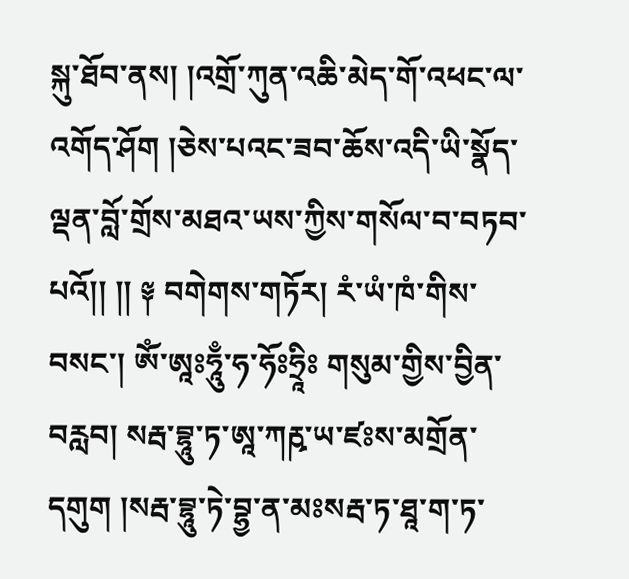སྐུ་ཐོབ་ནས། །འགྲོ་ཀུན་འཆི་མེད་གོ་འཕང་ལ་འགོད་ཤོག །ཅེས་པའང་ཟབ་ཆོས་འདི་ཡི་སྣོད་ལྡན་བློ་གྲོས་མཐའ་ཡས་ཀྱིས་གསོལ་བ་བཏབ་པའོ།། །། ༈ བགེགས་གཏོར། རཾ་ཡཾ་ཁཾ་གིས་བསང་། ཨོཾ་ཨཱཿཧཱུྃ་ཧ་ཧོཿཧྲཱིཿ གསུམ་གྱིས་བྱིན་བརླབ། སརྦ་བྷཱུ་ཏ་ཨཱ་ཀརྵ་ཡ་ཛཿས་མགྲོན་དགུག །སརྦ་བྷཱུ་ཏེ་བྷྱ་ན་མཿསརྦ་ཏ་ཐཱ་ག་ཏ་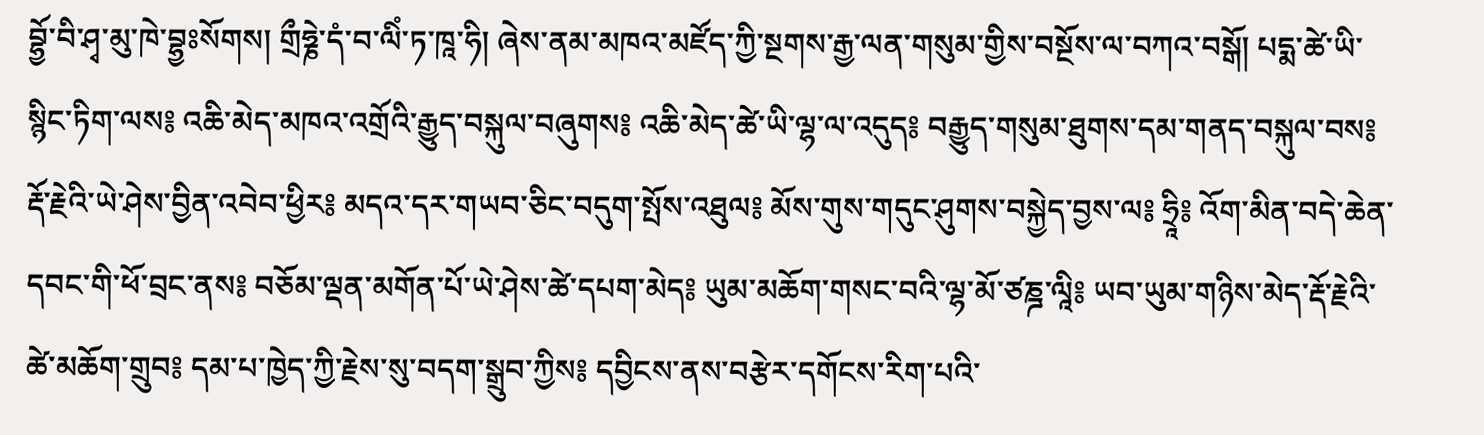བྷྱོ་བི་ཤྭ་མུ་ཁེ་བྷྱཿསོགས། གྲྀཧྞེ་དཾ་བ་ལིཾ་ཏ་ཁཱ་ཧི། ཞེས་ནམ་མཁའ་མཛོད་ཀྱི་སྔགས་རྒྱ་ལན་གསུམ་གྱིས་བསྔོས་ལ་བཀའ་བསྒོ། པདྨ་ཚེ་ཡི་སྙིང་ཏིག་ལས༔ འཆི་མེད་མཁའ་འགྲོའི་རྒྱུད་བསྐུལ་བཞུགས༔ འཆི་མེད་ཚེ་ཡི་ལྷ་ལ་འདུད༔ བརྒྱུད་གསུམ་ཐུགས་དམ་གནད་བསྐུལ་བས༔ རྡོ་རྗེའི་ཡེ་ཤེས་བྱིན་འབེབ་ཕྱིར༔ མདའ་དར་གཡབ་ཅིང་བདུག་སྤོས་འཐུལ༔ མོས་གུས་གདུང་ཤུགས་བསྐྱེད་བྱས་ལ༔ ཧྲཱི༔ འོག་མིན་བདེ་ཆེན་དབང་གི་ཕོ་བྲང་ནས༔ བཅོམ་ལྡན་མགོན་པོ་ཡེ་ཤེས་ཚེ་དཔག་མེད༔ ཡུམ་མཆོག་གསང་བའི་ལྷ་མོ་ཙཎྜ་ལཱི༔ ཡབ་ཡུམ་གཉིས་མེད་རྡོ་རྗེའི་ཚེ་མཆོག་གྲུབ༔ དམ་པ་ཁྱེད་ཀྱི་རྗེས་སུ་བདག་སྒྲུབ་ཀྱིས༔ དབྱིངས་ནས་བརྩེར་དགོངས་རིག་པའི་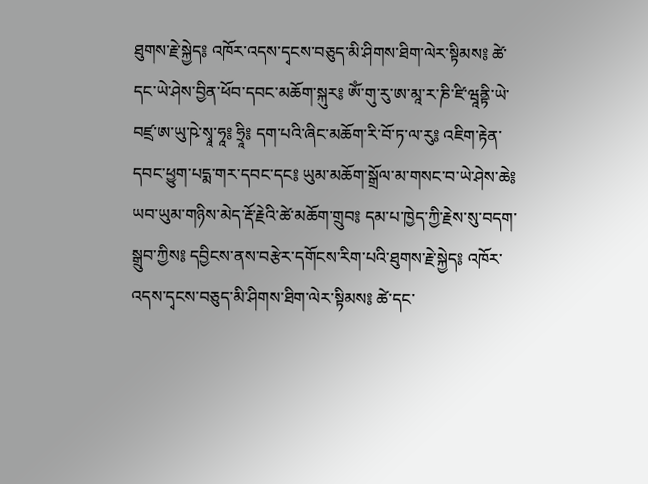ཐུགས་རྗེ་སྐྱེད༔ འཁོར་འདས་དྭངས་བཅུད་མི་ཤིགས་ཐིག་ལེར་སྟིམས༔ ཚེ་དང་ཡེ་ཤེས་བྱིན་ཕོབ་དབང་མཆོག་སྐུར༔ ཨོཾ་གུ་རུ་ཨ་མཱ་ར་ཎི་ཛི་ཝཱནྟི་ཡེ་བཛྲ་ཨ་ཡུ་ཥེ་སྭཱ་ཧཱ༔ ཧྲཱི༔ དག་པའི་ཞིང་མཆོག་རི་བོ་ཏ་ལ་རུ༔ འཇིག་རྟེན་དབང་ཕྱུག་པདྨ་གར་དབང་དང༔ ཡུམ་མཆོག་སྒྲོལ་མ་གསང་བ་ཡེ་ཤེས་ཆེ༔ ཡབ་ཡུམ་གཉིས་མེད་རྡོ་རྗེའི་ཚེ་མཆོག་གྲུབ༔ དམ་པ་ཁྱེད་ཀྱི་རྗེས་སུ་བདག་སྒྲུབ་ཀྱིས༔ དབྱིངས་ནས་བརྩེར་དགོངས་རིག་པའི་ཐུགས་རྗེ་སྐྱེད༔ འཁོར་འདས་དྭངས་བཅུད་མི་ཤིགས་ཐིག་ལེར་སྟིམས༔ ཚེ་དང་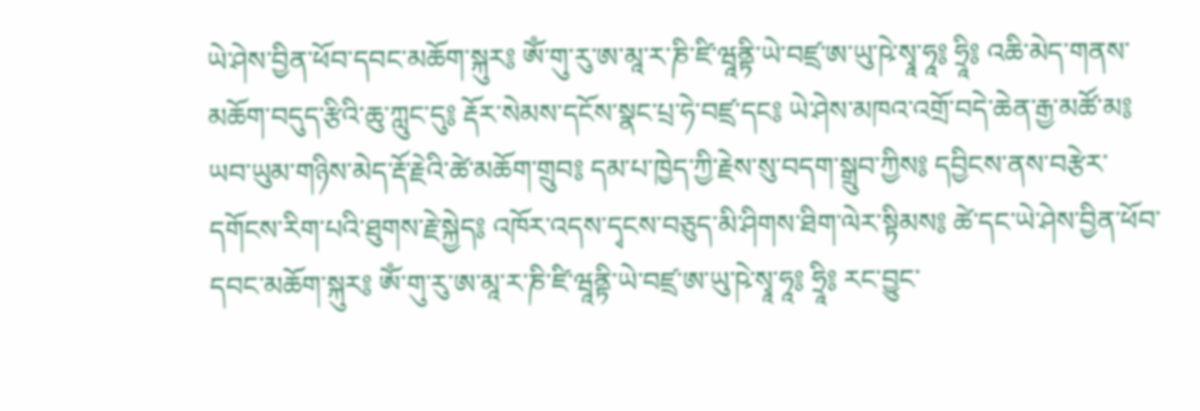ཡེ་ཤེས་བྱིན་ཕོབ་དབང་མཆོག་སྐུར༔ ཨོཾ་གུ་རུ་ཨ་མཱ་ར་ཎི་ཛི་ཝཱནྟི་ཡེ་བཛྲ་ཨ་ཡུ་ཥེ་སྭཱ་ཧཱ༔ ཧྲཱི༔ འཆི་མེད་གནས་མཆོག་བདུད་རྩིའི་ཆུ་ཀླུང་དུ༔ རྡོར་སེམས་དངོས་སྣང་པྲ་ཧེ་བཛྲ་དང༔ ཡེ་ཤེས་མཁའ་འགྲོ་བདེ་ཆེན་རྒྱ་མཚོ་མ༔ ཡབ་ཡུམ་གཉིས་མེད་རྡོ་རྗེའི་ཚེ་མཆོག་གྲུབ༔ དམ་པ་ཁྱེད་ཀྱི་རྗེས་སུ་བདག་སྒྲུབ་ཀྱིས༔ དབྱིངས་ནས་བརྩེར་དགོངས་རིག་པའི་ཐུགས་རྗེ་སྐྱེད༔ འཁོར་འདས་དྭངས་བཅུད་མི་ཤིགས་ཐིག་ལེར་སྟིམས༔ ཚེ་དང་ཡེ་ཤེས་བྱིན་ཕོབ་དབང་མཆོག་སྐུར༔ ཨོཾ་གུ་རུ་ཨ་མཱ་ར་ཎི་ཛི་ཝཱནྟི་ཡེ་བཛྲ་ཨ་ཡུ་ཥེ་སྭཱ་ཧཱ༔ ཧྲཱི༔ རང་བྱུང་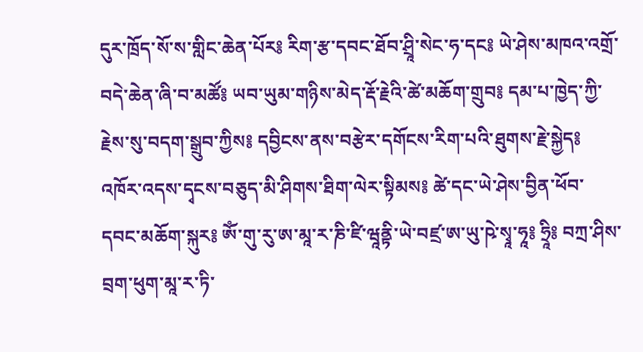དུར་ཁྲོད་སོ་ས་གླིང་ཆེན་པོར༔ རིག་རྩ་དབང་ཐོབ་ཤྲཱི་སེང་ཧ་དང༔ ཡེ་ཤེས་མཁའ་འགྲོ་བདེ་ཆེན་ཞི་བ་མཚོ༔ ཡབ་ཡུམ་གཉིས་མེད་རྡོ་རྗེའི་ཚེ་མཆོག་གྲུབ༔ དམ་པ་ཁྱེད་ཀྱི་རྗེས་སུ་བདག་སྒྲུབ་ཀྱིས༔ དབྱིངས་ནས་བརྩེར་དགོངས་རིག་པའི་ཐུགས་རྗེ་སྐྱེད༔ འཁོར་འདས་དྭངས་བཅུད་མི་ཤིགས་ཐིག་ལེར་སྟིམས༔ ཚེ་དང་ཡེ་ཤེས་བྱིན་ཕོབ་དབང་མཆོག་སྐུར༔ ཨོཾ་གུ་རུ་ཨ་མཱ་ར་ཎི་ཛི་ཝཱནྟི་ཡེ་བཛྲ་ཨ་ཡུ་ཥེ་སྭཱ་ཧཱ༔ ཧྲཱི༔ བཀྲ་ཤིས་བྲག་ཕུག་མཱ་ར་ཏི་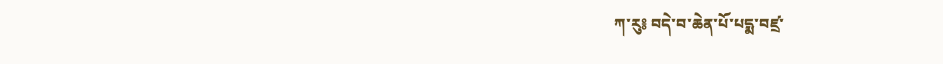ཀ་རུ༔ བདེ་བ་ཆེན་པོ་པདྨ་བཛྲ་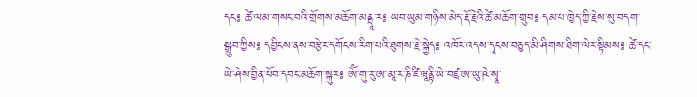དང༔ ཚེ་ལམ་གསང་བའི་གྲོགས་མཆོག་མནྡཱ་ར༔ ཡབ་ཡུམ་གཉིས་མེད་རྡོ་རྗེའི་ཚེ་མཆོག་གྲུབ༔ དམ་པ་ཁྱེད་ཀྱི་རྗེས་སུ་བདག་སྒྲུབ་ཀྱིས༔ དབྱིངས་ནས་བརྩེར་དགོངས་རིག་པའི་ཐུགས་རྗེ་སྐྱེད༔ འཁོར་འདས་དྭངས་བཅུད་མི་ཤིགས་ཐིག་ལེར་སྟིམས༔ ཚེ་དང་ཡེ་ཤེས་བྱིན་ཕོབ་དབང་མཆོག་སྐུར༔ ཨོཾ་གུ་རུ་ཨ་མཱ་ར་ཎི་ཛི་ཝཱནྟི་ཡེ་བཛྲ་ཨ་ཡུ་ཥེ་སྭཱ་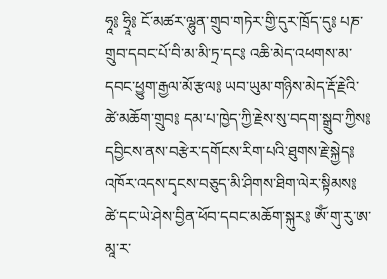ཧཱ༔ ཧྲཱི༔ ངོ་མཚར་ལྷུན་གྲུབ་གཏེར་གྱི་དུར་ཁྲོད་དུ༔ པཎ་གྲུབ་དབང་པོ་བི་མ་མི་ཏྲ་དང༔ འཆི་མེད་འཕགས་མ་དབང་ཕྱུག་རྒྱལ་མོ་རྩལ༔ ཡབ་ཡུམ་གཉིས་མེད་རྡོ་རྗེའི་ཚེ་མཆོག་གྲུབ༔ དམ་པ་ཁྱེད་ཀྱི་རྗེས་སུ་བདག་སྒྲུབ་ཀྱིས༔ དབྱིངས་ནས་བརྩེར་དགོངས་རིག་པའི་ཐུགས་རྗེ་སྐྱེད༔ འཁོར་འདས་དྭངས་བཅུད་མི་ཤིགས་ཐིག་ལེར་སྟིམས༔ ཚེ་དང་ཡེ་ཤེས་བྱིན་ཕོབ་དབང་མཆོག་སྐུར༔ ཨོཾ་གུ་རུ་ཨ་མཱ་ར་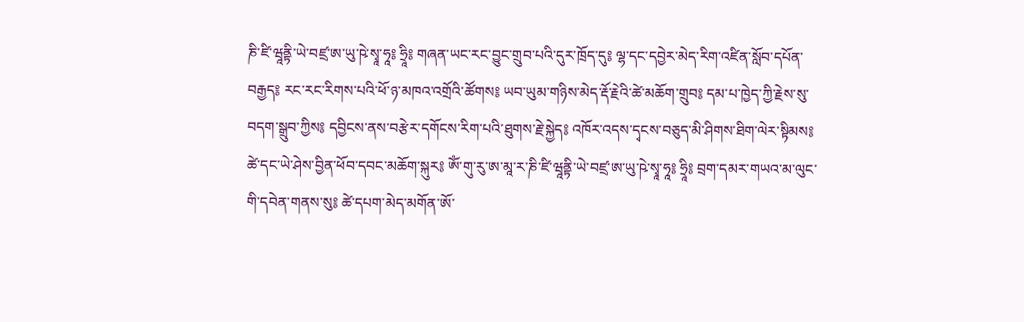ཎི་ཛི་ཝཱནྟི་ཡེ་བཛྲ་ཨ་ཡུ་ཥེ་སྭཱ་ཧཱ༔ ཧྲཱི༔ གཞན་ཡང་རང་བྱུང་གྲུབ་པའི་དུར་ཁྲོད་དུ༔ ལྷ་དང་དབྱེར་མེད་རིག་འཛིན་སློབ་དཔོན་བརྒྱད༔ རང་རང་རིགས་པའི་ཕོ་ཉ་མཁའ་འགྲོའི་ཚོགས༔ ཡབ་ཡུམ་གཉིས་མེད་རྡོ་རྗེའི་ཚེ་མཆོག་གྲུབ༔ དམ་པ་ཁྱེད་ཀྱི་རྗེས་སུ་བདག་སྒྲུབ་ཀྱིས༔ དབྱིངས་ནས་བརྩེར་དགོངས་རིག་པའི་ཐུགས་རྗེ་སྐྱེད༔ འཁོར་འདས་དྭངས་བཅུད་མི་ཤིགས་ཐིག་ལེར་སྟིམས༔ ཚེ་དང་ཡེ་ཤེས་བྱིན་ཕོབ་དབང་མཆོག་སྐུར༔ ཨོཾ་གུ་རུ་ཨ་མཱ་ར་ཎི་ཛི་ཝཱནྟི་ཡེ་བཛྲ་ཨ་ཡུ་ཥེ་སྭཱ་ཧཱ༔ ཧྲཱི༔ བྲག་དམར་གཡའ་མ་ལུང་གི་དབེན་གནས་སུ༔ ཚེ་དཔག་མེད་མགོན་ཨོ་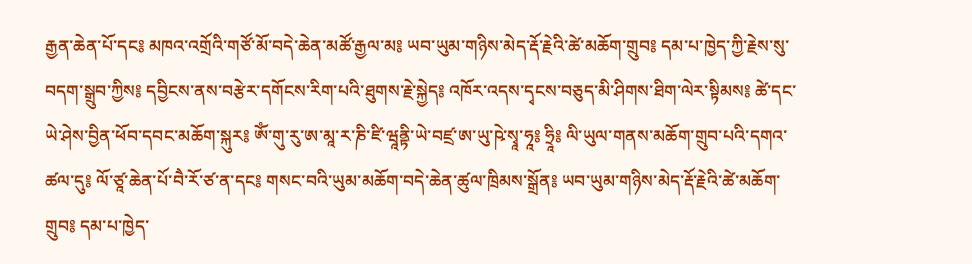རྒྱན་ཆེན་པོ་དང༔ མཁའ་འགྲོའི་གཙོ་མོ་བདེ་ཆེན་མཚོ་རྒྱལ་མ༔ ཡབ་ཡུམ་གཉིས་མེད་རྡོ་རྗེའི་ཚེ་མཆོག་གྲུབ༔ དམ་པ་ཁྱེད་ཀྱི་རྗེས་སུ་བདག་སྒྲུབ་ཀྱིས༔ དབྱིངས་ནས་བརྩེར་དགོངས་རིག་པའི་ཐུགས་རྗེ་སྐྱེད༔ འཁོར་འདས་དྭངས་བཅུད་མི་ཤིགས་ཐིག་ལེར་སྟིམས༔ ཚེ་དང་ཡེ་ཤེས་བྱིན་ཕོབ་དབང་མཆོག་སྐུར༔ ཨོཾ་གུ་རུ་ཨ་མཱ་ར་ཎི་ཛི་ཝཱནྟི་ཡེ་བཛྲ་ཨ་ཡུ་ཥེ་སྭཱ་ཧཱ༔ ཧྲཱི༔ ལི་ཡུལ་གནས་མཆོག་གྲུབ་པའི་དགའ་ཚལ་དུ༔ ལོ་ཙཱ་ཆེན་པོ་བཻ་རོ་ཙ་ན་དང༔ གསང་བའི་ཡུམ་མཆོག་བདེ་ཆེན་ཚུལ་ཁྲིམས་སྒྲོན༔ ཡབ་ཡུམ་གཉིས་མེད་རྡོ་རྗེའི་ཚེ་མཆོག་གྲུབ༔ དམ་པ་ཁྱེད་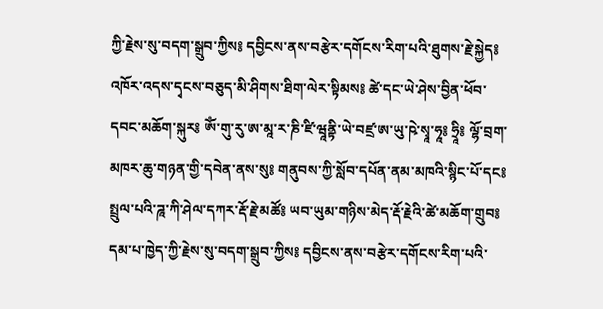ཀྱི་རྗེས་སུ་བདག་སྒྲུབ་ཀྱིས༔ དབྱིངས་ནས་བརྩེར་དགོངས་རིག་པའི་ཐུགས་རྗེ་སྐྱེད༔ འཁོར་འདས་དྭངས་བཅུད་མི་ཤིགས་ཐིག་ལེར་སྟིམས༔ ཚེ་དང་ཡེ་ཤེས་བྱིན་ཕོབ་དབང་མཆོག་སྐུར༔ ཨོཾ་གུ་རུ་ཨ་མཱ་ར་ཎི་ཛི་ཝཱནྟི་ཡེ་བཛྲ་ཨ་ཡུ་ཥེ་སྭཱ་ཧཱ༔ ཧྲཱི༔ ལྷོ་བྲག་མཁར་ཆུ་གཉན་གྱི་དབེན་ནས་སུ༔ གནུབས་ཀྱི་སློབ་དཔོན་ནམ་མཁའི་སྙིང་པོ་དང༔ སྤྲུལ་པའི་ཌཱ་ཀི་ཤེལ་དཀར་རྡོ་རྗེ་མཚོ༔ ཡབ་ཡུམ་གཉིས་མེད་རྡོ་རྗེའི་ཚེ་མཆོག་གྲུབ༔ དམ་པ་ཁྱེད་ཀྱི་རྗེས་སུ་བདག་སྒྲུབ་ཀྱིས༔ དབྱིངས་ནས་བརྩེར་དགོངས་རིག་པའི་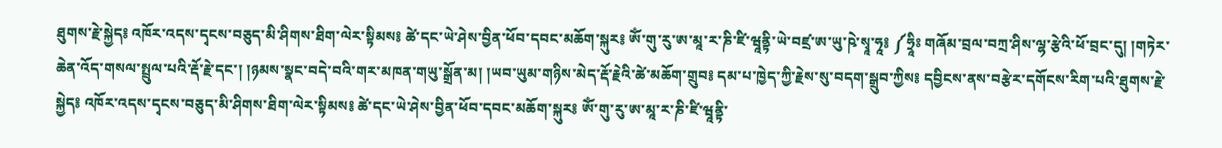ཐུགས་རྗེ་སྐྱེད༔ འཁོར་འདས་དྭངས་བཅུད་མི་ཤིགས་ཐིག་ལེར་སྟིམས༔ ཚེ་དང་ཡེ་ཤེས་བྱིན་ཕོབ་དབང་མཆོག་སྐུར༔ ཨོཾ་གུ་རུ་ཨ་མཱ་ར་ཎི་ཛི་ཝཱནྟི་ཡེ་བཛྲ་ཨ་ཡུ་ཥེ་སྭཱ་ཧཱ༔ ༼ཧྲཱིཿ གཞོམ་བྲལ་བཀྲ་ཤིས་ལྷ་རྩེའི་ཕོ་བྲང་དུ། །གཏེར་ཆེན་འོད་གསལ་སྤྲུལ་པའི་རྡོ་རྗེ་དང་། །ཉམས་སྣང་བདེ་བའི་གར་མཁན་གཡུ་སྒྲོན་མ། །ཡབ་ཡུམ་གཉིས་མེད་རྡོ་རྗེའི་ཚེ་མཆོག་གྲུབ༔ དམ་པ་ཁྱེད་ཀྱི་རྗེས་སུ་བདག་སྒྲུབ་ཀྱིས༔ དབྱིངས་ནས་བརྩེར་དགོངས་རིག་པའི་ཐུགས་རྗེ་སྐྱེད༔ འཁོར་འདས་དྭངས་བཅུད་མི་ཤིགས་ཐིག་ལེར་སྟིམས༔ ཚེ་དང་ཡེ་ཤེས་བྱིན་ཕོབ་དབང་མཆོག་སྐུར༔ ཨོཾ་གུ་རུ་ཨ་མཱ་ར་ཎི་ཛི་ཝཱནྟི་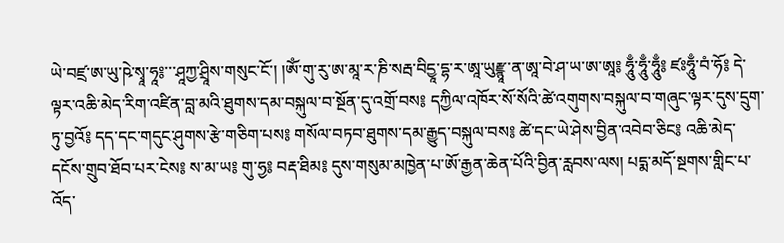ཡེ་བཛྲ་ཨ་ཡུ་ཥེ་སྭཱ་ཧཱ༔་་་ཤཱཀྱ་ཤྲཱིས་གསུང་ངོ་། །ཨོཾ་གུ་རུ་ཨ་མཱ་ར་ཎི་སརྦ་བིདྱཱ་དྷ་ར་ཨཱ་ཡུརྫྙཱ་ན་ཨཱ་བེ་ཤ་ཡ་ཨ་ཨཱ༔ ཧཱུྃ་ཧཱུྃ་ཧཱུྃ༔ ཛཿཧཱུྃ་བཾ་ཧོ༔ དེ་ལྟར་འཆི་མེད་རིག་འཛིན་བླ་མའི་ཐུགས་དམ་བསྐུལ་བ་སྔོན་དུ་འགྲོ་བས༔ དཀྱིལ་འཁོར་སོ་སོའི་ཚེ་འགུགས་བསྐུལ་བ་གཞུང་ལྟར་དུས་དྲུག་ཏུ་བྱའོ༔ དད་དང་གདུང་ཤུགས་རྩེ་གཅིག་པས༔ གསོལ་བཏབ་ཐུགས་དམ་རྒྱུད་བསྐུལ་བས༔ ཚེ་དང་ཡེ་ཤེས་བྱིན་འབེབ་ཅིང༔ འཆི་མེད་དངོས་གྲུབ་ཐོབ་པར་ངེས༔ ས་མ་ཡ༔ གུ་ཧྱ༔ བརྡ་ཐིམ༔ དུས་གསུམ་མཁྱེན་པ་ཨོ་རྒྱན་ཆེན་པོའི་བྱིན་རླབས་ལས། པདྨ་མདོ་སྔགས་གླིང་པ་འོད་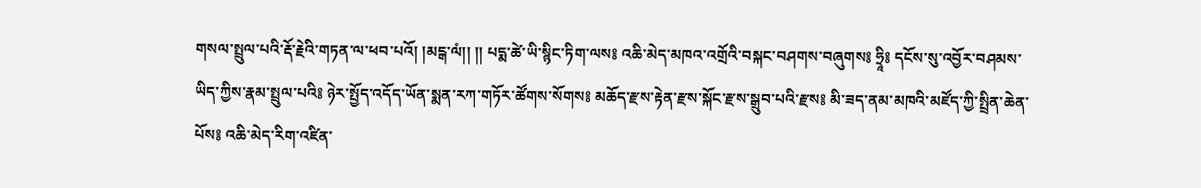གསལ་སྤྲུལ་པའི་རྡོ་རྗེའི་གཏན་ལ་ཕབ་པའོ། །མངྒ་ལཾ།། །། པདྨ་ཚེ་ཡི་སྙིང་ཏིག་ལས༔ འཆི་མེད་མཁའ་འགྲོའི་བསྐང་བཤགས་བཞུགས༔ ཧྲཱི༔ དངོས་སུ་འབྱོར་བཤམས་ཡིད་ཀྱིས་རྣམ་སྤྲུལ་པའི༔ ཉེར་སྤྱོད་འདོད་ཡོན་སྨན་རཀ་གཏོར་ཚོགས་སོགས༔ མཆོད་རྫས་རྟེན་རྫས་སྐོང་རྫས་སྒྲུབ་པའི་རྫས༔ མི་ཟད་ནམ་མཁའི་མཛོད་ཀྱི་སྤྲིན་ཆེན་པོས༔ འཆི་མེད་རིག་འཛིན་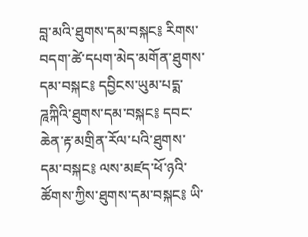བླ་མའི་ཐུགས་དམ་བསྐང༔ རིགས་བདག་ཚེ་དཔག་མེད་མགོན་ཐུགས་དམ་བསྐང༔ དབྱིངས་ཡུམ་པདྨ་ཌཱཀྐིའི་ཐུགས་དམ་བསྐང༔ དབང་ཆེན་རྟ་མགྲིན་རོལ་པའི་ཐུགས་དམ་བསྐང༔ ལས་མཛད་ཕོ་ཉའི་ཚོགས་ཀྱིས་ཐུགས་དམ་བསྐང༔ ཡི་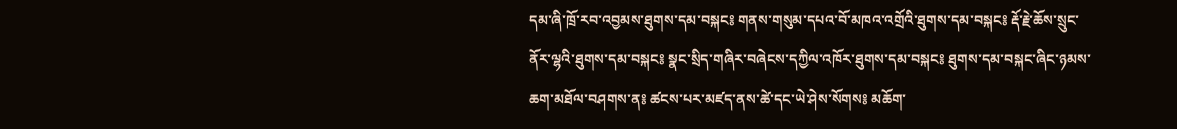དམ་ཞི་ཁྲོ་རབ་འབྱམས་ཐུགས་དམ་བསྐང༔ གནས་གསུམ་དཔའ་བོ་མཁའ་འགྲོའི་ཐུགས་དམ་བསྐང༔ རྡོ་རྗེ་ཆོས་སྲུང་ནོར་ལྷའི་ཐུགས་དམ་བསྐང༔ སྣང་སྲིད་གཞིར་བཞེངས་དཀྱིལ་འཁོར་ཐུགས་དམ་བསྐང༔ ཐུགས་དམ་བསྐང་ཞིང་ཉམས་ཆག་མཐོལ་བཤགས་ན༔ ཚངས་པར་མཛད་ནས་ཚེ་དང་ཡེ་ཤེས་སོགས༔ མཆོག་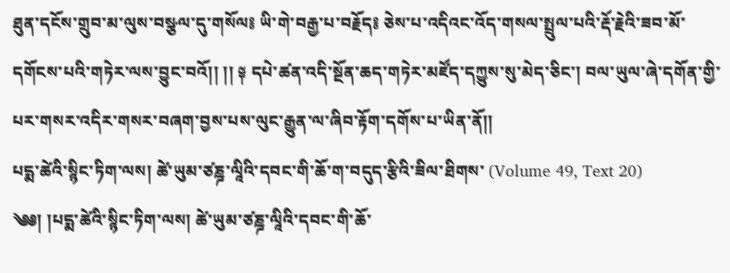ཐུན་དངོས་གྲུབ་མ་ལུས་བསྩལ་དུ་གསོལ༔ ཡི་གེ་བརྒྱ་པ་བརྗོད༔ ཅེས་པ་འདིའང་འོད་གསལ་སྤྲུལ་པའི་རྡོ་རྗེའི་ཟབ་མོ་དགོངས་པའི་གཏེར་ལས་བྱུང་བའོ།། །། ༈ དཔེ་ཚན་འདི་སྔོན་ཆད་གཏེར་མཛོད་དཀྱུས་སུ་མེད་ཅིང་། བལ་ཡུལ་ཞེ་དགོན་གྱི་པར་གསར་འདིར་གསར་བཞག་བྱས་པས་ལུང་རྒྱུན་ལ་ཞིབ་རྟོག་དགོས་པ་ཡིན་ནོ།།
པདྨ་ཚེའི་སྙིང་ཏིག་ལས། ཚེ་ཡུམ་ཙཎྜ་ལཱིའི་དབང་གི་ཆོ་ག་བདུད་རྩིའི་ཟིལ་ཐིགས་ (Volume 49, Text 20)
༄༅། །པདྨ་ཚེའི་སྙིང་ཏིག་ལས། ཚེ་ཡུམ་ཙཎྜ་ལཱིའི་དབང་གི་ཆོ་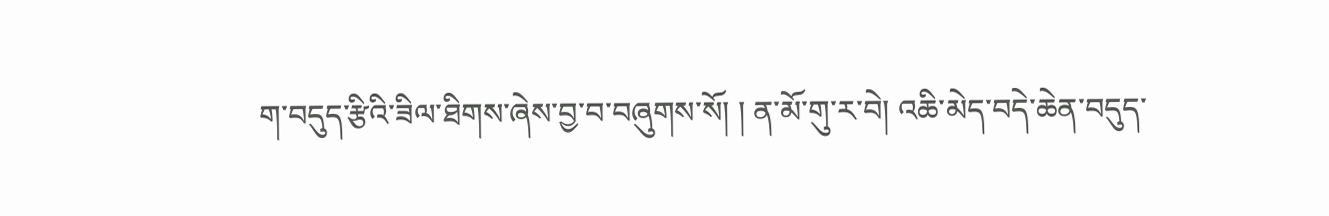ག་བདུད་རྩིའི་ཟིལ་ཐིགས་ཞེས་བྱ་བ་བཞུགས་སོ། ། ན་མོ་གུ་ར་བེ། འཆི་མེད་བདེ་ཆེན་བདུད་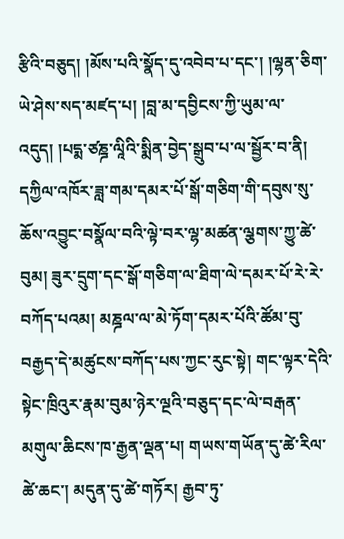རྩིའི་བཅུད། །མོས་པའི་སྣོད་དུ་འབེབ་པ་དང་། །ལྷན་ཅིག་ཡེ་ཤེས་སད་མཛད་པ། །བླ་མ་དབྱིངས་ཀྱི་ཡུམ་ལ་འདུད། །པདྨ་ཙཎྜ་ལཱིའི་སྨིན་བྱེད་སྒྲུབ་པ་ལ་སྦྱོར་བ་ནི། དཀྱིལ་འཁོར་ཟླ་གམ་དམར་པོ་སྒོ་གཅིག་གི་དབུས་སུ་ཆོས་འབྱུང་བསྣོལ་བའི་ལྟེ་བར་ལྷ་མཚན་ལྕགས་ཀྱུ་ཚེ་བུམ། ཟུར་དྲུག་དང་སྒོ་གཅིག་ལ་ཐིག་ལེ་དམར་པོ་རེ་རེ་བཀོད་པའམ། མཎྜལ་ལ་མེ་ཏོག་དམར་པོའི་ཚོམ་བུ་བརྒྱད་དེ་མཚུངས་བཀོད་པས་ཀྱང་རུང་སྟེ། གང་ལྟར་དེའི་སྟེང་ཁྲིའུར་རྣམ་བུམ་ཉེར་ལྔའི་བཅུད་དང་ལེ་བརྒན་མགུལ་ཆིངས་ཁ་རྒྱན་ལྡན་པ། གཡས་གཡོན་དུ་ཚེ་རིལ་ཚེ་ཆང་། མདུན་དུ་ཚེ་གཏོར། རྒྱབ་ཏུ་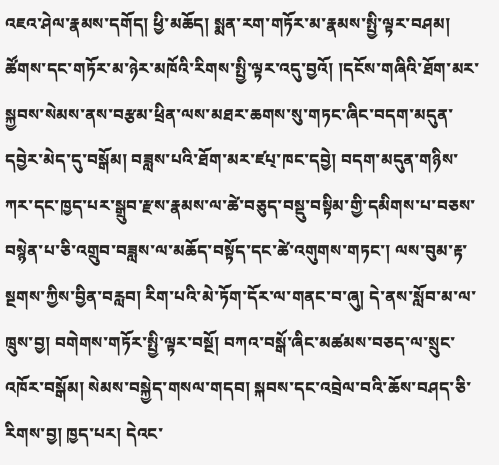འཇའ་ཤེལ་རྣམས་དགོད། ཕྱི་མཆོད། སྨན་རག་གཏོར་མ་རྣམས་སྤྱི་ལྟར་བཤམ། ཚོགས་དང་གཏོར་མ་ཉེར་མཁོའི་རིགས་སྤྱི་ལྟར་འདུ་བྱའོ། །དངོས་གཞིའི་ཐོག་མར་སྐྱབས་སེམས་ནས་བརྩམ་ཕྲིན་ལས་མཐར་ཆགས་སུ་གཏང་ཞིང་བདག་མདུན་དབྱེར་མེད་དུ་བསྒོམ། བཟླས་པའི་ཐོག་མར་ཛཔ྄་ཁང་དབྱེ། བདག་མདུན་གཉིས་ཀར་དང་ཁྱད་པར་སྒྲུབ་རྫས་རྣམས་ལ་ཚེ་བཅུད་བསྡུ་བསྟིམ་གྱི་དམིགས་པ་བཅས་བསྙེན་པ་ཅི་འགྲུབ་བཟླས་ལ་མཆོད་བསྟོད་དང་ཚེ་འགུགས་གཏང་། ལས་བུམ་རྟ་སྔགས་ཀྱིས་བྱིན་བརླབ། རིག་པའི་མེ་ཏོག་དོར་ལ་གནང་བ་ཞུ། དེ་ནས་སློབ་མ་ལ་ཁྲུས་བྱ། བགེགས་གཏོར་སྤྱི་ལྟར་བསྔོ། བཀའ་བསྒོ་ཞིང་མཚམས་བཅད་ལ་སྲུང་འཁོར་བསྒོམ། སེམས་བསྐྱེད་གསལ་གདབ། སྐབས་དང་འབྲེལ་བའི་ཆོས་བཤད་ཅི་རིགས་བྱ། ཁྱད་པར། དེའང་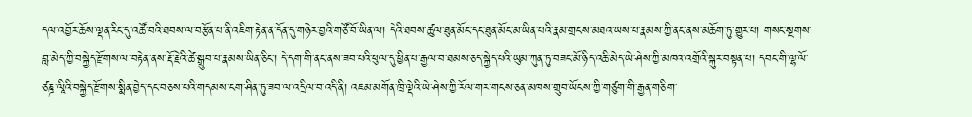དལ་འབྱོར་ཆོས་ལྡན་རིང་དུ་འཚོ་བའི་ཐབས་ལ་བརྩོན་པ་ནི་འཇིག་རྟེན་ན་དོན་དུ་གཉེར་བྱའི་གཙོ་བོ་ཡིན་ལ། དེའི་ཐབས་ཚུལ་ཐུན་མོང་དང་ཐུན་མོང་མ་ཡིན་པའི་རྣམ་གྲངས་མཐའ་ཡས་པ་རྣམས་ཀྱི་ནང་ནས་མཆོག་ཏུ་གྱུར་པ། གསང་སྔགས་བླ་མེད་ཀྱི་བསྐྱེད་རྫོགས་ལ་བརྟེན་ནས་རྡོ་རྗེའི་ཚེ་སྒྲུབ་པ་རྣམས་ཡིན་ཅིང་། དེ་དག་གི་ནང་ནས་ཟབ་པའི་ཕུལ་དུ་ཕྱིན་པ་རྒྱལ་བ་ཐམས་ཅད་སྐྱེད་པའི་ཡུམ་ཀུན་ཏུ་བཟང་མོ་ཉིད་འཆི་མེད་ཡེ་ཤེས་ཀྱི་མཁའ་འགྲོའི་སྐུར་བསྟན་པ། དབང་གི་ལྷ་ལོ་ཙཎྜ་ལཱིའི་བསྐྱེད་རྫོགས་སྨིན་བྱེད་དང་བཅས་པའི་གདམས་ངག་ཤིན་ཏུ་ཟབ་ལ་འདྲིལ་བ་འདི་ནི། འཇམ་མགོན་ཁྲི་ལྡེའི་ཡེ་ཤེས་ཀྱི་རོལ་གར་གངས་ཅན་མཁས་གྲུབ་ཡོངས་ཀྱི་གཙུག་གི་རྒྱན་གཅིག་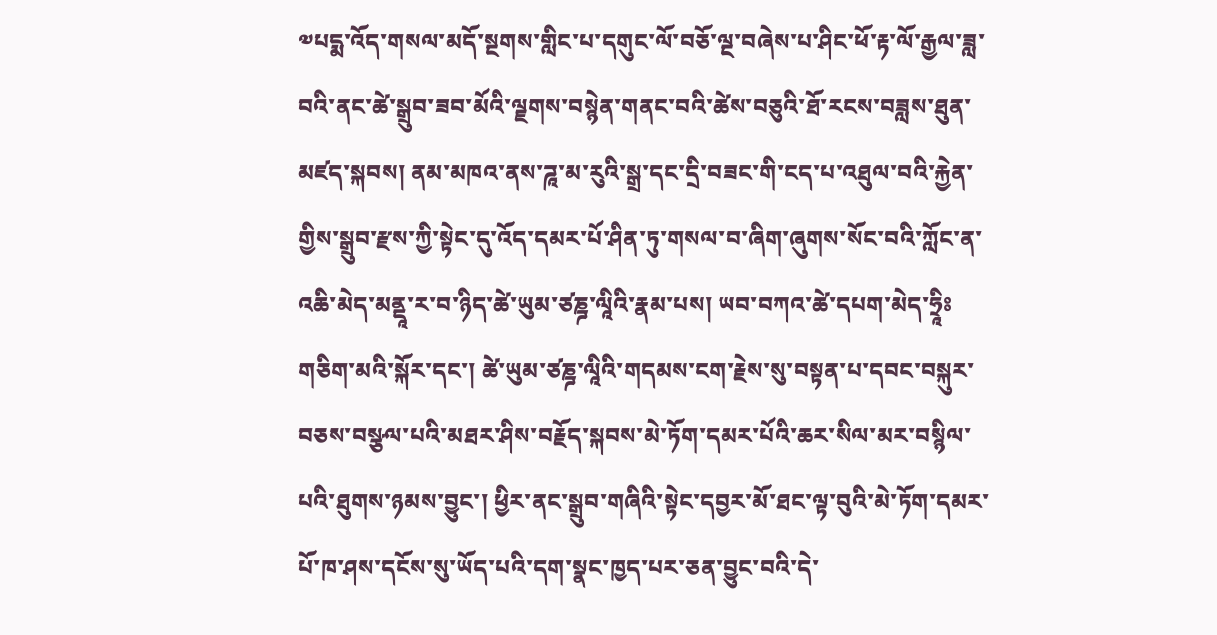༧པདྨ་འོད་གསལ་མདོ་སྔགས་གླིང་པ་དགུང་ལོ་བཅོ་ལྔ་བཞེས་པ་ཤིང་ཕོ་རྟ་ལོ་རྒྱལ་ཟླ་བའི་ནང་ཚེ་སྒྲུབ་ཟབ་མོའི་ལྗགས་བསྙེན་གནང་བའི་ཚེས་བཅུའི་ཐོ་རངས་བཟླས་ཐུན་མཛད་སྐབས། ནམ་མཁའ་ནས་ཌཱ་མ་རུའི་སྒྲ་དང་དྲི་བཟང་གི་ངད་པ་འཐུལ་བའི་རྐྱེན་གྱིས་སྒྲུབ་རྫས་ཀྱི་སྟེང་དུ་འོད་དམར་པོ་ཤིན་ཏུ་གསལ་བ་ཞིག་ཞུགས་སོང་བའི་ཀློང་ན་འཆི་མེད་མནྡཱ་ར་བ་ཉིད་ཚེ་ཡུམ་ཙཎྜ་ལཱིའི་རྣམ་པས། ཡབ་བཀའ་ཚེ་དཔག་མེད་ཧྲཱིཿགཅིག་མའི་སྐོར་དང་། ཚེ་ཡུམ་ཙཎྜ་ལཱིའི་གདམས་ངག་རྗེས་སུ་བསྟན་པ་དབང་བསྐུར་བཅས་བསྩལ་པའི་མཐར་ཤིས་བརྗོད་སྐབས་མེ་ཏོག་དམར་པོའི་ཆར་སིལ་མར་བསྙིལ་པའི་ཐུགས་ཉམས་བྱུང་། ཕྱིར་ནང་སྒྲུབ་གཞིའི་སྟེང་དབྱར་མོ་ཐང་ལྟ་བུའི་མེ་ཏོག་དམར་པོ་ཁ་ཤས་དངོས་སུ་ཡོད་པའི་དག་སྣང་ཁྱད་པར་ཅན་བྱུང་བའི་དེ་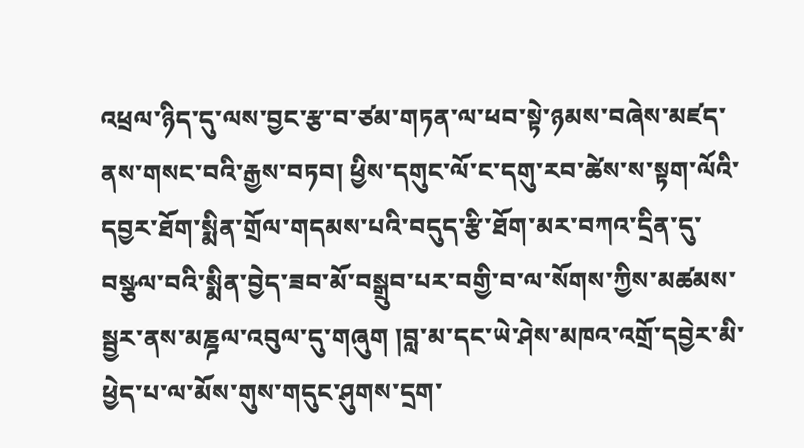འཕྲལ་ཉིད་དུ་ལས་བྱང་རྩ་བ་ཙམ་གཏན་ལ་ཕབ་སྟེ་ཉམས་བཞེས་མཛད་ནས་གསང་བའི་རྒྱས་བཏབ། ཕྱིས་དགུང་ལོ་ང་དགུ་རབ་ཚེས་ས་སྟག་ལོའི་དབྱར་ཐོག་སྨིན་གྲོལ་གདམས་པའི་བདུད་རྩི་ཐོག་མར་བཀའ་དྲིན་དུ་བསྩལ་བའི་སྨིན་བྱེད་ཟབ་མོ་བསྒྲུབ་པར་བགྱི་བ་ལ་སོགས་ཀྱིས་མཚམས་སྦྱར་ནས་མཎྜལ་འབུལ་དུ་གཞུག །བླ་མ་དང་ཡེ་ཤེས་མཁའ་འགྲོ་དབྱེར་མི་ཕྱེད་པ་ལ་མོས་གུས་གདུང་ཤུགས་དྲག་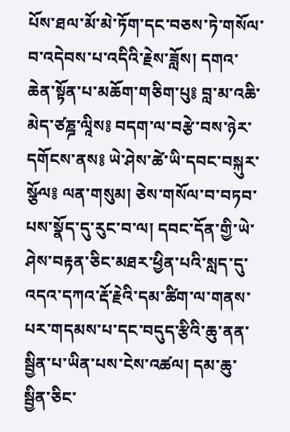པོས་ཐལ་མོ་མེ་ཏོག་དང་བཅས་ཏེ་གསོལ་བ་འདེབས་པ་འདིའི་རྗེས་ཟློས། དགའ་ཆེན་སྟོན་པ་མཆོག་གཅིག་པུ༔ བླ་མ་འཆི་མེད་ཙཎྜ་ལཱིས༔ བདག་ལ་བརྩེ་བས་ཉེར་དགོངས་ནས༔ ཡེ་ཤེས་ཚེ་ཡི་དབང་བསྐུར་སྩོལ༔ ལན་གསུམ། ཅེས་གསོལ་བ་བཏབ་པས་སྣོད་དུ་རུང་བ་ལ། དབང་དོན་གྱི་ཡེ་ཤེས་བརྟན་ཅིང་མཐར་ཕྱིན་པའི་སླད་དུ་འདའ་དཀའ་རྡོ་རྗེའི་དམ་ཚིག་ལ་གནས་པར་གདམས་པ་དང་བདུད་རྩིའི་ཆུ་ནན་སྦྱིན་པ་ཡིན་པས་ངེས་འཚལ། དམ་ཆུ་སྦྱིན་ཅིང་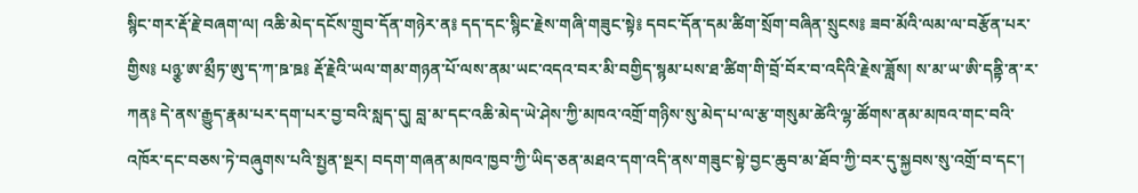སྙིང་གར་རྡོ་རྗེ་བཞག་ལ། འཆི་མེད་དངོས་གྲུབ་དོན་གཉེར་ན༔ དད་དང་སྙིང་རྗེས་གཞི་གཟུང་སྟེ༔ དབང་དོན་དམ་ཚིག་སྲོག་བཞིན་སྲུངས༔ ཟབ་མོའི་ལམ་ལ་བརྩོན་པར་གྱིས༔ པཉྩ་ཨ་མྲྀཏ་ཨུ་ད་ཀ་ཋ་ཋ༔ རྡོ་རྗེའི་ཡལ་གམ་གཉན་པོ་ལས་ནམ་ཡང་འདའ་བར་མི་བགྱིད་སྙམ་པས་ཐ་ཚིག་གི་བྲོ་བོར་བ་འདིའི་རྗེས་ཟློས། ས་མ་ཡ་ཨི་དནྟི་ན་ར་ཀན༔ དེ་ནས་རྒྱུད་རྣམ་པར་དག་པར་བྱ་བའི་སླད་དུ། བླ་མ་དང་འཆི་མེད་ཡེ་ཤེས་ཀྱི་མཁའ་འགྲོ་གཉིས་སུ་མེད་པ་ལ་རྩ་གསུམ་ཚེའི་ལྷ་ཚོགས་ནམ་མཁའ་གང་བའི་འཁོར་དང་བཅས་ཏེ་བཞུགས་པའི་སྤྱན་སྔར། བདག་གཞན་མཁའ་ཁྱབ་ཀྱི་ཡིད་ཅན་མཐའ་དག་འདི་ནས་གཟུང་སྟེ་བྱང་ཆུབ་མ་ཐོབ་ཀྱི་བར་དུ་སྐྱབས་སུ་འགྲོ་བ་དང་།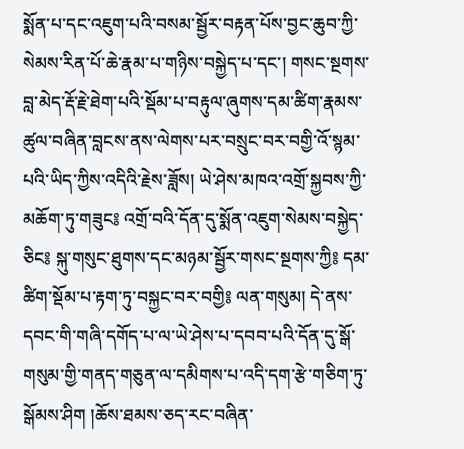སྨོན་པ་དང་འཇུག་པའི་བསམ་སྦྱོར་བརྟན་པོས་བྱང་ཆུབ་ཀྱི་སེམས་རིན་པོ་ཆེ་རྣམ་པ་གཉིས་བསྐྱེད་པ་དང་། གསང་སྔགས་བླ་མེད་རྡོ་རྗེ་ཐེག་པའི་སྡོམ་པ་བརྟུལ་ཞུགས་དམ་ཚིག་རྣམས་ཚུལ་བཞིན་བླངས་ནས་ལེགས་པར་བསྲུང་བར་བགྱི་འོ་སྙམ་པའི་ཡིད་ཀྱིས་འདིའི་རྗེས་ཟློས། ཡེ་ཤེས་མཁའ་འགྲོ་སྐྱབས་ཀྱི་མཆོག་ཏུ་གཟུང༔ འགྲོ་བའི་དོན་དུ་སྨོན་འཇུག་སེམས་བསྐྱེད་ཅིང༔ སྐུ་གསུང་ཐུགས་དང་མཉམ་སྦྱོར་གསང་སྔགས་ཀྱི༔ དམ་ཚིག་སྡོམ་པ་རྟག་ཏུ་བསྐྱང་བར་བགྱི༔ ལན་གསུམ། དེ་ནས་དབང་གི་གཞི་དགོད་པ་ལ་ཡེ་ཤེས་པ་དབབ་པའི་དོན་དུ་སྒོ་གསུམ་གྱི་གནད་གཅུན་ལ་དམིགས་པ་འདི་དག་རྩེ་གཅིག་ཏུ་སྒོམས་ཤིག །ཆོས་ཐམས་ཅད་རང་བཞིན་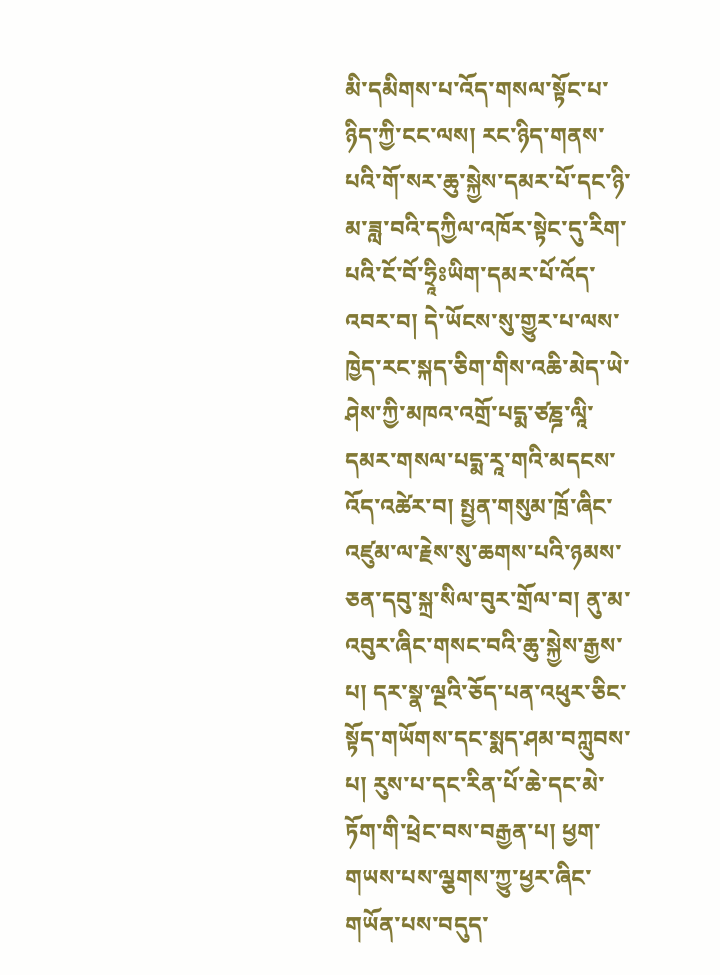མི་དམིགས་པ་འོད་གསལ་སྟོང་པ་ཉིད་ཀྱི་ངང་ལས། རང་ཉིད་གནས་པའི་གོ་སར་ཆུ་སྐྱེས་དམར་པོ་དང་ཉི་མ་ཟླ་བའི་དཀྱིལ་འཁོར་སྟེང་དུ་རིག་པའི་ངོ་བོ་ཧྲཱིཿཡིག་དམར་པོ་འོད་འབར་བ། དེ་ཡོངས་སུ་གྱུར་པ་ལས་ཁྱེད་རང་སྐད་ཅིག་གིས་འཆི་མེད་ཡེ་ཤེས་ཀྱི་མཁའ་འགྲོ་པདྨ་ཙཎྜ་ལཱི་དམར་གསལ་པདྨ་རཱ་གའི་མདངས་འོད་འཚེར་བ། སྤྱན་གསུམ་ཁྲོ་ཞིང་འཛུམ་ལ་རྗེས་སུ་ཆགས་པའི་ཉམས་ཅན་དབུ་སྐྲ་སིལ་བུར་གྲོལ་བ། ནུ་མ་འབུར་ཞིང་གསང་བའི་ཆུ་སྐྱེས་རྒྱས་པ། དར་སྣ་ལྔའི་ཅོད་པན་འཕུར་ཅིང་སྟོད་གཡོགས་དང་སྨད་ཤམ་བཀླུབས་པ། རུས་པ་དང་རིན་པོ་ཆེ་དང་མེ་ཏོག་གི་ཕྲེང་བས་བརྒྱན་པ། ཕྱག་གཡས་པས་ལྕགས་ཀྱུ་ཕྱར་ཞིང་གཡོན་པས་བདུད་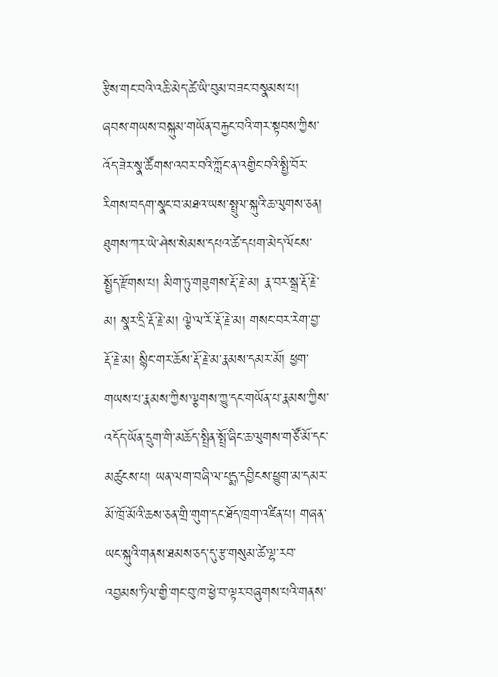རྩིས་གང་བའི་འཆི་མེད་ཚེ་ཡི་བུམ་བཟང་བསྣམས་པ། ཞབས་གཡས་བསྐུམ་གཡོན་བརྐྱང་བའི་གར་སྟབས་ཀྱིས་འོད་ཟེར་སྣ་ཚོགས་འབར་བའི་ཀློང་ན་འགྱིང་བའི་སྤྱི་བོར་རིགས་བདག་སྣང་བ་མཐའ་ཡས་སྤྲུལ་སྐུའི་ཆ་ལུགས་ཅན། ཐུགས་ཀར་ཡེ་ཤེས་སེམས་དཔའ་ཚེ་དཔག་མེད་ལོངས་སྤྱོད་རྫོགས་པ། མིག་ཏུ་གཟུགས་རྡོ་རྗེ་མ། རྣ་བར་སྒྲ་རྡོ་རྗེ་མ། སྣར་དྲི་རྡོ་རྗེ་མ། ལྕེ་ལ་རོ་རྡོ་རྗེ་མ། གསང་བར་རེག་བྱ་རྡོ་རྗེ་མ། སྙིང་གར་ཆོས་རྡོ་རྗེ་མ་རྣམས་དམར་མོ། ཕྱག་གཡས་པ་རྣམས་ཀྱིས་ལྕགས་ཀྱུ་དང་གཡོན་པ་རྣམས་ཀྱིས་འདོད་ཡོན་དྲུག་གི་མཆོད་སྤྲིན་སྤྲོ་ཞིང་ཆ་ལུགས་གཙོ་མོ་དང་མཚུངས་པ། ཡན་ལག་བཞི་ལ་པདྨ་དབྱིངས་ཕྱུག་མ་དམར་མོ་ཁྲོ་མོའི་ཆས་ཅན་གྲི་གུག་དང་ཐོད་ཁྲག་འཛིན་པ། གཞན་ཡང་སྐུའི་གནས་ཐམས་ཅད་དུ་རྩ་གསུམ་ཚེ་ལྷ་རབ་འབྱམས་ཏིལ་གྱི་གང་བུ་ཁ་ཕྱེ་བ་ལྟར་བཞུགས་པའི་གནས་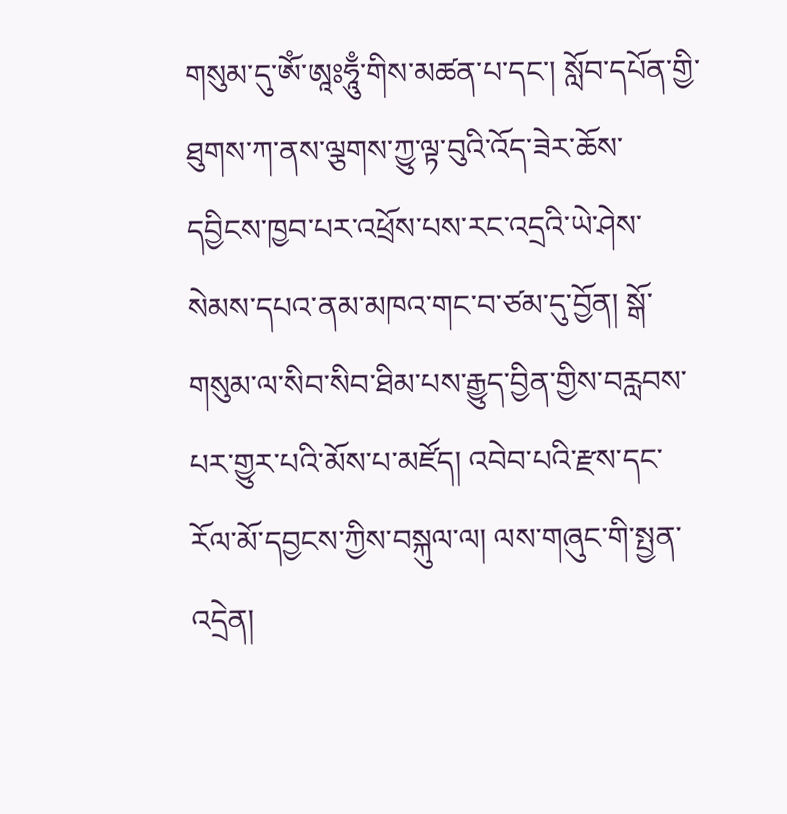གསུམ་དུ་ཨོཾ་ཨཱཿཧཱུྃ་གིས་མཚན་པ་དང་། སློབ་དཔོན་གྱི་ཐུགས་ཀ་ནས་ལྕགས་ཀྱུ་ལྟ་བུའི་འོད་ཟེར་ཆོས་དབྱིངས་ཁྱབ་པར་འཕྲོས་པས་རང་འདྲའི་ཡེ་ཤེས་སེམས་དཔའ་ནམ་མཁའ་གང་བ་ཙམ་དུ་བྱོན། སྒོ་གསུམ་ལ་སིབ་སིབ་ཐིམ་པས་རྒྱུད་བྱིན་གྱིས་བརླབས་པར་གྱུར་པའི་མོས་པ་མཛོད། འབེབ་པའི་རྫས་དང་རོལ་མོ་དབྱངས་ཀྱིས་བསྐུལ་ལ། ལས་གཞུང་གི་སྤྱན་འདྲེན།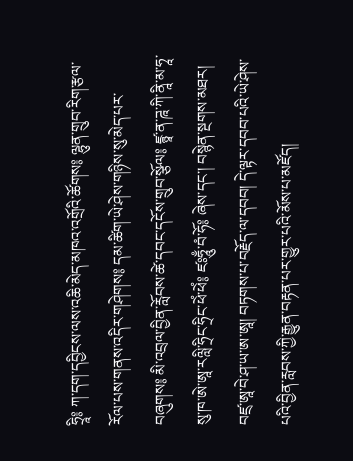ཧྲཱི༔ ཀ་དག་དབྱིངས་ལས་འཆི་མེད་མཁའ་འགྲོའི་ཚོགས༔ ལྷུན་གྲུབ་རིག་རྩལ་རོལ་པས་གནས་འདིར་གཤེགས༔ དམ་ཚིག་ཡེ་ཤེས་གཉིས་སུ་མེད་པར་བཞུགས༔ མི་འབྲལ་བྱིན་རློབས་ཚེ་དབང་དངོས་གྲུབ་སྩོལ༔ ཛྙཱ་ན་ཌཱ་ཀི་ནཱི་མ་ཧཱ་སུ་ཁ་ཨེ་ཨཱ་རལླི་ཧྲིང་ཧྲིང་ཕེཾ་ཕེཾ༔ ཛཿཧཱུྃ་བཾ་ཧོ༔ ཞེས་དང་། བསྙེན་སྔགས་མཐར། བཛྲ་ཨཱ་བེ་ཤ་ཡ་ཨ་ཨཱ། བཏགས་པ་བརྗོད་ལ་དབབ། དེ་ལྟར་དབབ་པའི་ཡེ་ཤེས་པའི་བྱིན་རླབས་ཀྱི་རྒྱུན་བརྟན་པར་གྱུར་པའི་མོས་པ་མཛོད།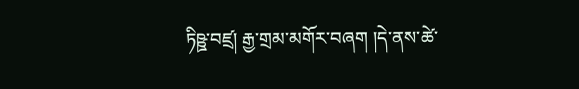ཏིཥྛ་བཛྲ། རྒྱ་གྲམ་མགོར་བཞག །དེ་ནས་ཚེ་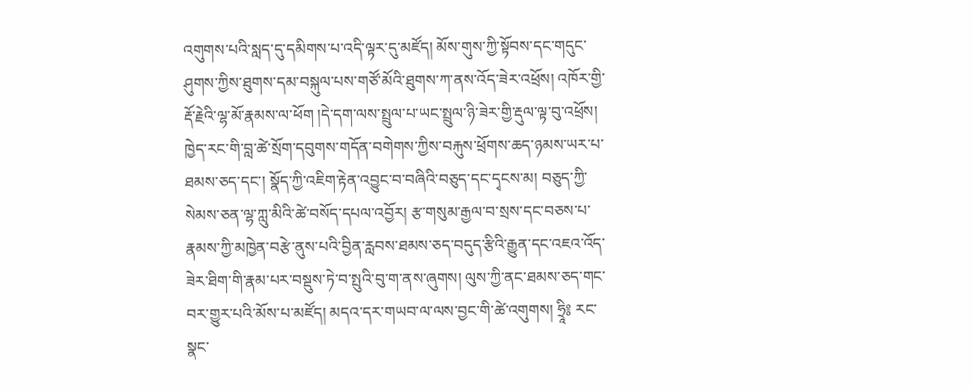འགུགས་པའི་སླད་དུ་དམིགས་པ་འདི་ལྟར་དུ་མཛོད། མོས་གུས་ཀྱི་སྟོབས་དང་གདུང་ཤུགས་ཀྱིས་ཐུགས་དམ་བསྐུལ་པས་གཙོ་མོའི་ཐུགས་ཀ་ནས་འོད་ཟེར་འཕྲོས། འཁོར་གྱི་རྡོ་རྗེའི་ལྷ་མོ་རྣམས་ལ་ཕོག །དེ་དག་ལས་སྤྲུལ་པ་ཡང་སྤྲུལ་ཉི་ཟེར་གྱི་རྡུལ་ལྟ་བུ་འཕྲོས། ཁྱེད་རང་གི་བླ་ཚེ་སྲོག་དབུགས་གདོན་བགེགས་ཀྱིས་བརྐུས་ཕྲོགས་ཆད་ཉམས་ཡར་པ་ཐམས་ཅད་དང་། སྣོད་ཀྱི་འཇིག་རྟེན་འབྱུང་བ་བཞིའི་བཅུད་དང་དྭངས་མ། བཅུད་ཀྱི་སེམས་ཅན་ལྷ་ཀླུ་མིའི་ཚེ་བསོད་དཔལ་འབྱོར། རྩ་གསུམ་རྒྱལ་བ་སྲས་དང་བཅས་པ་རྣམས་ཀྱི་མཁྱེན་བརྩེ་ནུས་པའི་བྱིན་རླབས་ཐམས་ཅད་བདུད་རྩིའི་རྒྱུན་དང་འཇའ་འོད་ཟེར་ཐིག་གི་རྣམ་པར་བསྡུས་ཏེ་བ་སྤུའི་བུ་ག་ནས་ཞུགས། ལུས་ཀྱི་ནང་ཐམས་ཅད་གང་བར་གྱུར་པའི་མོས་པ་མཛོད། མདའ་དར་གཡབ་ལ་ལས་བྱང་གི་ཚེ་འགུགས། ཧྲཱི༔ རང་སྣང་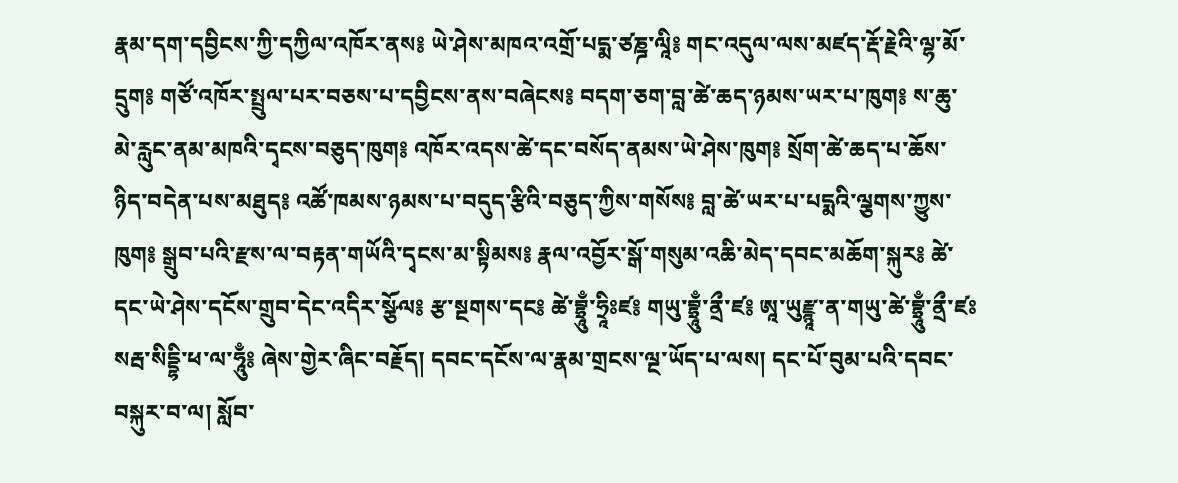རྣམ་དག་དབྱིངས་ཀྱི་དཀྱིལ་འཁོར་ནས༔ ཡེ་ཤེས་མཁའ་འགྲོ་པདྨ་ཙཎྜ་ལཱི༔ གང་འདུལ་ལས་མཛད་རྡོ་རྗེའི་ལྷ་མོ་དྲུག༔ གཙོ་འཁོར་སྤྲུལ་པར་བཅས་པ་དབྱིངས་ནས་བཞེངས༔ བདག་ཅག་བླ་ཚེ་ཆད་ཉམས་ཡར་པ་ཁུག༔ ས་ཆུ་མེ་རླུང་ནམ་མཁའི་དྭངས་བཅུད་ཁུག༔ འཁོར་འདས་ཚེ་དང་བསོད་ནམས་ཡེ་ཤེས་ཁུག༔ སྲོག་ཚེ་ཆད་པ་ཆོས་ཉིད་བདེན་པས་མཐུད༔ འཚོ་ཁམས་ཉམས་པ་བདུད་རྩིའི་བཅུད་ཀྱིས་གསོས༔ བླ་ཚེ་ཡར་པ་པདྨའི་ལྕགས་ཀྱུས་ཁུག༔ སྒྲུབ་པའི་རྫས་ལ་བརྟན་གཡོའི་དྭངས་མ་སྟིམས༔ རྣལ་འབྱོར་སྒོ་གསུམ་འཆི་མེད་དབང་མཆོག་སྐུར༔ ཚེ་དང་ཡེ་ཤེས་དངོས་གྲུབ་དེང་འདིར་སྩོལ༔ རྩ་སྔགས་དང༔ ཚེ་བྷྲཱུྃ་ཧྲཱིཿཛ༔ གཡུ་བྷྲཱུྃ་ནྲྀ་ཛ༔ ཨཱ་ཡུརྫྙཱ་ན་གཡུ་ཚེ་བྷྲཱུྃ་ནྲྀ་ཛཿསརྦ་སིདྡྷི་ཕ་ལ་ཧཱུྃ༔ ཞེས་གྱེར་ཞིང་བརྗོད། དབང་དངོས་ལ་རྣམ་གྲངས་ལྔ་ཡོད་པ་ལས། དང་པོ་བུམ་པའི་དབང་བསྐུར་བ་ལ། སློབ་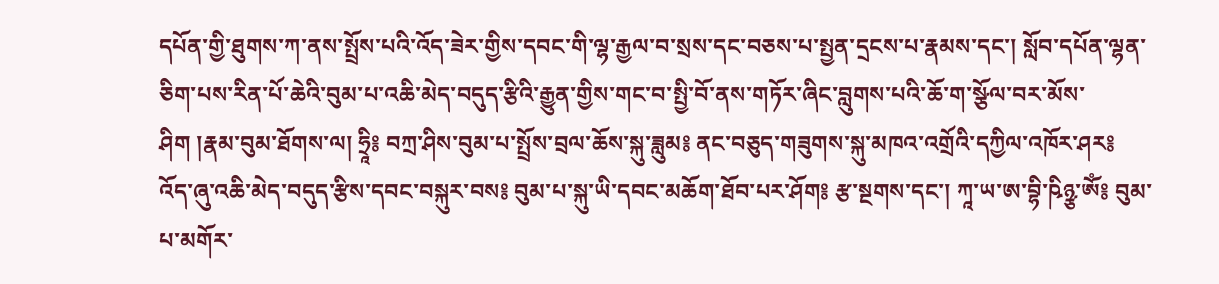དཔོན་གྱི་ཐུགས་ཀ་ནས་སྤྲོས་པའི་འོད་ཟེར་གྱིས་དབང་གི་ལྷ་རྒྱལ་བ་སྲས་དང་བཅས་པ་སྤྱན་དྲངས་པ་རྣམས་དང་། སློབ་དཔོན་ལྷན་ཅིག་པས་རིན་པོ་ཆེའི་བུམ་པ་འཆི་མེད་བདུད་རྩིའི་རྒྱུན་གྱིས་གང་བ་སྤྱི་བོ་ནས་གཏོར་ཞིང་བླུགས་པའི་ཆོ་ག་སྩོལ་བར་མོས་ཤིག །རྣམ་བུམ་ཐོགས་ལ། ཧྲཱི༔ བཀྲ་ཤིས་བུམ་པ་སྤྲོས་བྲལ་ཆོས་སྐུ་ཟླུམ༔ ནང་བཅུད་གཟུགས་སྐུ་མཁའ་འགྲོའི་དཀྱིལ་འཁོར་ཤར༔ འོད་ཞུ་འཆི་མེད་བདུད་རྩིས་དབང་བསྐུར་བས༔ བུམ་པ་སྐུ་ཡི་དབང་མཆོག་ཐོབ་པར་ཤོག༔ རྩ་སྔགས་དང་། ཀཱ་ཡ་ཨ་བྷི་ཥིཉྩ་ཨོཾ༔ བུམ་པ་མགོར་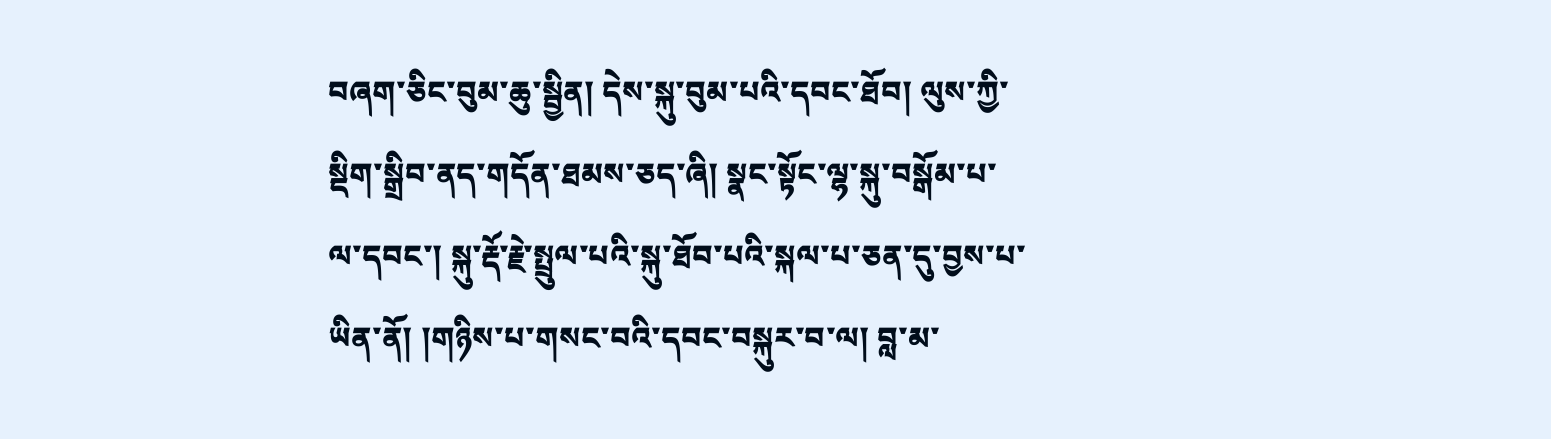བཞག་ཅིང་བུམ་ཆུ་སྦྱིན། དེས་སྐུ་བུམ་པའི་དབང་ཐོབ། ལུས་ཀྱི་སྡིག་སྒྲིབ་ནད་གདོན་ཐམས་ཅད་ཞི། སྣང་སྟོང་ལྷ་སྐུ་བསྒོམ་པ་ལ་དབང་། སྐུ་རྡོ་རྗེ་སྤྲུལ་པའི་སྐུ་ཐོབ་པའི་སྐལ་པ་ཅན་དུ་བྱས་པ་ཡིན་ནོ། །གཉིས་པ་གསང་བའི་དབང་བསྐུར་བ་ལ། བླ་མ་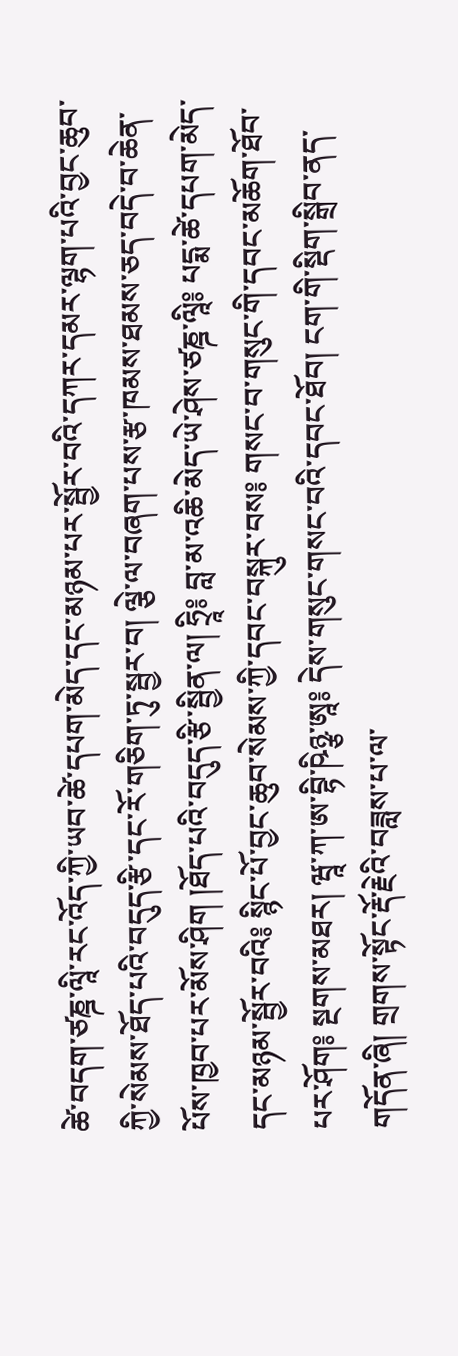ཚེ་བདག་ཙཎྜ་ལཱི་རང་འོད་ཀྱི་ཡབ་ཚེ་དཔག་མེད་དང་མཉམ་པར་སྦྱོར་བའི་དཀར་དམར་ལྷག་པའི་བྱང་ཆུབ་ཀྱི་སེམས་ཐོད་པའི་བདུད་རྩི་དང་རོ་གཅིག་ཏུ་སྦྱར་བ། ལྕེ་ལ་བཞག་པས་རྩ་ཁམས་ཐམས་ཅད་བདེ་བ་ཆེན་པོས་ཁྱབ་པར་མོས་ཤིག །ཐོད་པའི་བདུད་རྩི་སྦྱིན་ལ། ཧྲཱི༔ བླ་མ་འཆི་མེད་ཡེ་ཤེས་ཙཎྜ་ལཱི༔ པདྨ་ཚེ་དཔག་མེད་དང་མཉམ་སྦྱོར་བའི༔ སྙིང་པོ་བྱང་ཆུབ་སེམས་ཀྱི་དབང་བསྐུར་བས༔ གསང་བ་གསུང་གི་དབང་མཆོག་ཐོབ་པར་ཤོག༔ སྔགས་མཐར། ཝཱ་ཀ་ཨ་བྷི་ཥིཉྩ་ཨཱ༔ དེས་གསུང་གསང་བའི་དབང་ཐོབ། ངག་གི་སྡིག་སྒྲིབ་ནད་གདོན་ཞི། གྲགས་སྟོང་རྡོ་རྗེའི་བཟླས་པ་ལ་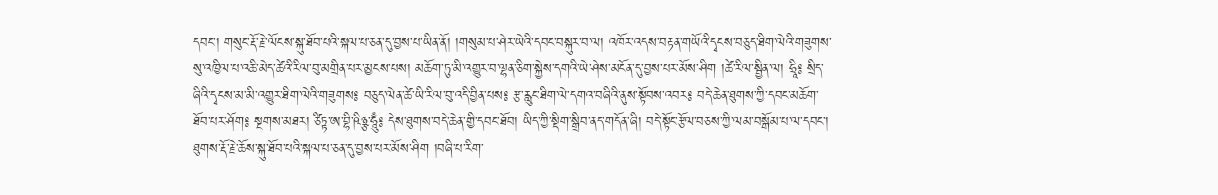དབང་། གསུང་རྡོ་རྗེ་ལོངས་སྐུ་ཐོབ་པའི་སྐལ་པ་ཅན་དུ་བྱས་པ་ཡིན་ནོ། །གསུམ་པ་ཤེར་ཡེའི་དབང་བསྐུར་བ་ལ། འཁོར་འདས་བརྟན་གཡོའི་དྭངས་བཅུད་ཐིག་ལེའི་གཟུགས་སུ་འཁྱིལ་པ་འཆི་མེད་ཚེའི་རིལ་བུ་མགྲིན་པར་མྱངས་པས། མཆོག་ཏུ་མི་འགྱུར་བ་ལྷན་ཅིག་སྐྱེས་དགའི་ཡེ་ཤེས་མངོན་དུ་བྱས་པར་མོས་ཤིག །ཚེ་རིལ་སྦྱིན་ལ། ཧྲཱི༔ སྲིད་ཞིའི་དྭངས་མ་མི་འགྱུར་ཐིག་ལེའི་གཟུགས༔ བཅུད་ལེན་ཚེ་ཡི་རིལ་བུ་འདི་བྱིན་པས༔ རྩ་རླུང་ཐིག་ལེ་དགའ་བཞིའི་ནུས་སྟོབས་འབར༔ བདེ་ཆེན་ཐུགས་ཀྱི་དབང་མཆོག་ཐོབ་པར་ཤོག༔ སྔགས་མཐར། ཙིཏྟ་ཨ་བྷི་ཥིཉྩ་ཧཱུྃ༔ དེས་ཐུགས་བདེ་ཆེན་གྱི་དབང་ཐོབ། ཡིད་ཀྱི་སྡིག་སྒྲིབ་ནད་གདོན་ཞི། བདེ་སྟོང་རྩོལ་བཅས་ཀྱི་ལམ་བསྒོམ་པ་ལ་དབང་། ཐུགས་རྡོ་རྗེ་ཆོས་སྐུ་ཐོབ་པའི་སྐལ་པ་ཅན་དུ་བྱས་པར་མོས་ཤིག །བཞི་པ་རིག་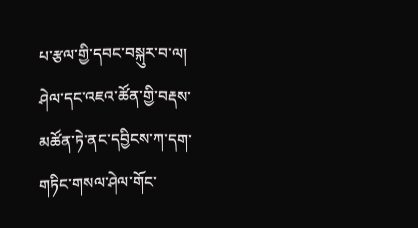པ་རྩལ་གྱི་དབང་བསྐུར་བ་ལ། ཤེལ་དང་འཇའ་ཚོན་གྱི་བརྡས་མཚོན་ཏེ་ནང་དབྱིངས་ཀ་དག་གཏིང་གསལ་ཤེལ་གོང་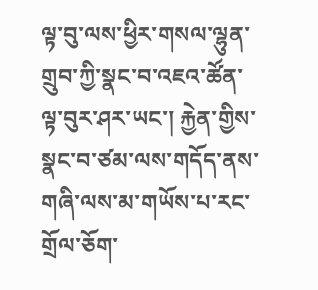ལྟ་བུ་ལས་ཕྱིར་གསལ་ལྷུན་གྲུབ་ཀྱི་སྣང་བ་འཇའ་ཚོན་ལྟ་བུར་ཤར་ཡང་། རྐྱེན་གྱིས་སྣང་བ་ཙམ་ལས་གདོད་ནས་གཞི་ལས་མ་གཡོས་པ་རང་གྲོལ་ཅོག་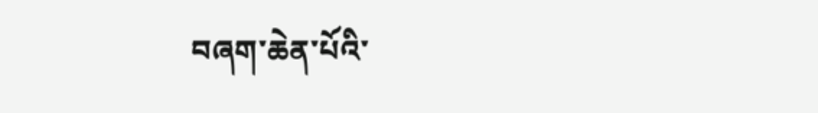བཞག་ཆེན་པོའི་